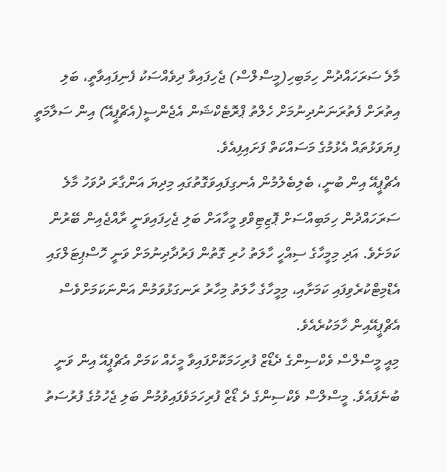މާލެ ސަރަހައްދުން ހިމަބިހި(މީސްލްސް) ޖެހިފައިވާ ދިވެއްސަކު ފެނިފައިވާތީ، ބަލި އިތުރަށް ފެތުރަނަނުދިނުމަށް ހެލްތު ޕްރޮޓެކްޝަން އެޖެންސީ(އެޗްޕީއޭ) އިން ސަލާމަތީ ފިޔަވަޅުތައް އެޅުމުގެ މަސައްކަތް ފަށައިފިއެވެ.
އެޗްޕީއޭ އިން ބުނީ، ބެލިބެލުމުން އެނގިފައިވަގޮތުގައި މިދިޔަ އަންގާރަ ދުވަހު މާލެ ސަރަހައްދުން ހިމަބިއްސަށް ޕޮޒިޓިވްވި މީހާއަށް ބަލި ޖެހިފައިވަނީ ރާއްޖެއިން ބޭރުން ކަމަށެވެ. އަދި މިމީހާގެ ސިއްހީ ހާލަތު ހުރި ގޮތުން ފަރުދާދިނުމަށް ވަނީ ހޮސްޕިޓަލްގައި އެޑްމިޓްކުރެވިފައި ކަމަށާއި، މިމީހާގެ ހާލަތު މިހާރު ރަނގަޅުވަމުން އަންނަކަމަށްވެސް އެޗްޕީއޭއިން ހާމަކުރެއެވެ.
މިއީ މީސްލްސް ވެކްސިންގެ ދެޑޯޒް ފުރިހަމަކޮށްފައިވާ މީހެއް ކަމަށް އެޗްޕީއޭ އިން ވަނީ ބުނެފައެވެ. މީސްލްސް ވެކްސިންގެ ދެ ޑޯޒް ފުރިހަމަވެފައިވުމުން ބަލި ޖެހުމުގެ ފުރުސަތު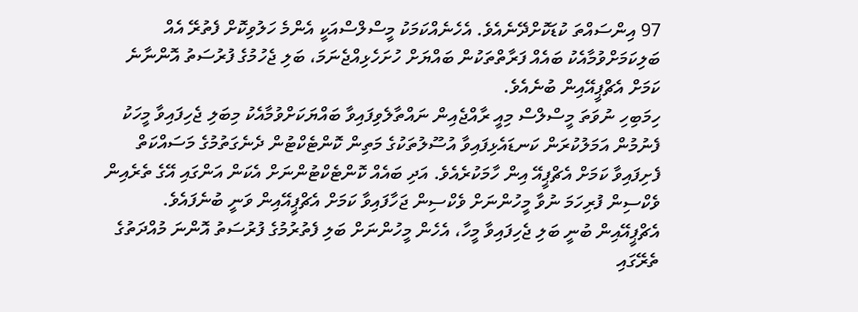97 އިންސައްތަ ކުޑަކޮށްދޭނެއެވެ. އެހެނެއްކަމަކު މީސްލްސްއަކީ އެންމެ ހަލުވިކޮށް ފެތުރޭ އެއް ބަލިކަމަށްވުމާއެކު ބައެއް ފަރާތްތަކުން ބައްޔަށް ހުށަހެޅިއްޖެނަމަ، ބަލި ޖެހުމުގެ ފުރުސަތު އޮންނާނެ ކަމަށް އެޗްޕީއޭއިން ބުނެއެވެ.
ހިމަބިހި ނުވަތަ މީސްލްސް މިއީ ރާއްޖެއިން ނައްތާލެވިފައިވާ ބައްޔަކަށްވުމާއެކު މިބަލި ޖެހިފައިވާ މީހަކު ފެނުމުން އަމަލުކުރަން ކަނޑައެޅިފައިވާ އުސޫލުތަކުގެ މަތިން ކޮންޓެކްޓުން ދެނެގަތުމުގެ މަސައްކަތް ފެށިފައިވާ ކަމަށް އެޗްޕީއޭ އިން ހާމަކުރެއެވެ. އަދި ބައެއް ކޮންޓެކްޓުންނަށް އެކަން އަންގައި އޭގެ ތެރެއިން ވެކްސިން ފުރިހަމަ ނުވާ މީހުންނަށް ވެކްސިން ޖަހާފައިވާ ކަމަށް އެޗްޕީއޭއިން ވަނީ ބުނެފައެވެ.
އެޗްޕީއޭއިން ބުނީ ބަލި ޖެހިފައިވާ މީހާ، އެހެން މީހުންނަށް ބަލި ފެތުރުމުގެ ފުރުސަތު އޮންނަ މުއްދަތުގެ ތެރޭގައި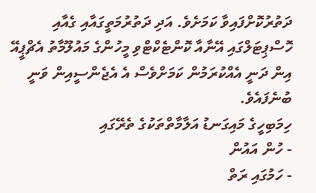ދަތުރުކޮށްފައިވާ ކަމަށެވެ. އަދި ދަތުރުމަތީގައާއި ގެއާއި ހޮސްޕިޓަލްގައި އޭނާއާ ކޮންޓެކްޓްވި މީހުންގެ މައުލޫމާތު އެޗްޕީއޭ އިން ދަނީ އެއްކުރަމުން ކަމަށްވެސް އެ އެޖެންސީއިން ވަނީ ބުނެފައެވެ.
ހިމަބިހީގެ މައިގަނޑު އަލާމާތްތަކުގެ ތެރޭގައި
- ހުން އައުން
- ހަމުގައި ރަތް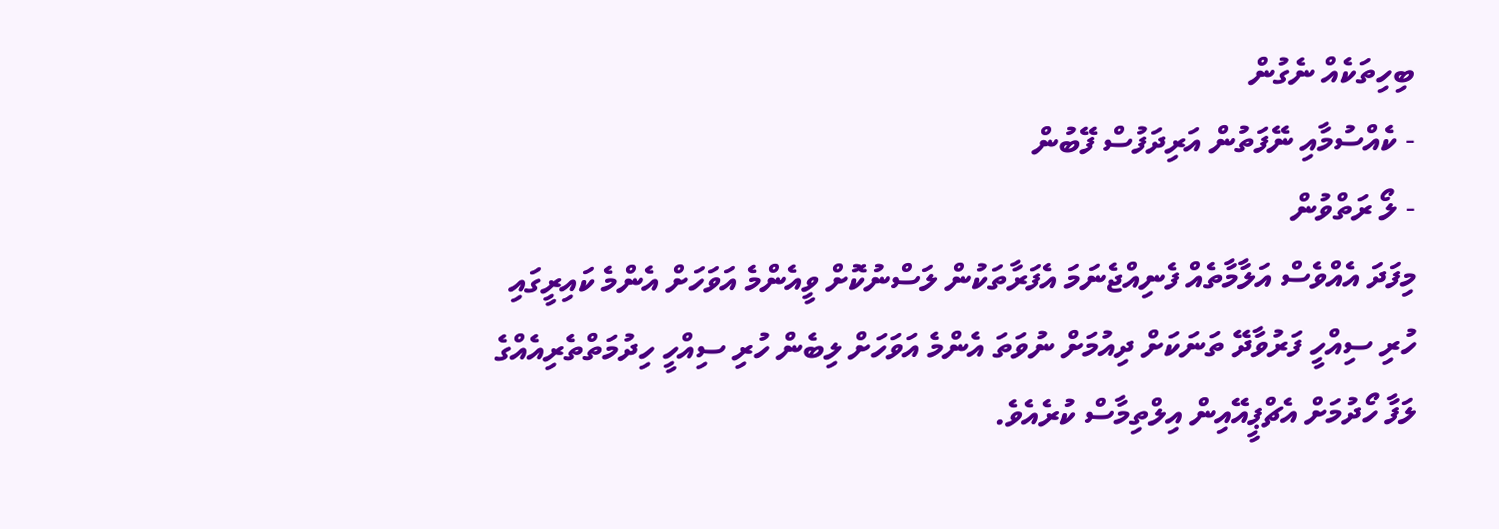ބިހިތަކެއް ނެގުން
- ކެއްސުމާއި ނޭފަތުން އަރިދަފުސް ފޭބުން
- ލޯ ރަތްވުން
މިފަދަ އެއްވެސް އަލާމާތެއް ފެނިއްޖެނަމަ އެފަރާތަކުން ލަސްނުކޮށް ވީއެންމެ އަވަހަށް އެންމެ ކައިރީގައި ހުރި ސިއްހީ ފަރުވާދޭ ތަނަކަށް ދިއުމަށް ނުވަތަ އެންމެ އަވަހަށް ލިބެން ހުރި ސިއްހީ ހިދުމަތްތެރިއެއްގެ ލަފާ ހޯދުމަށް އެޗްޕީއޭއިން އިލްތިމާސް ކުރެއެވެ.